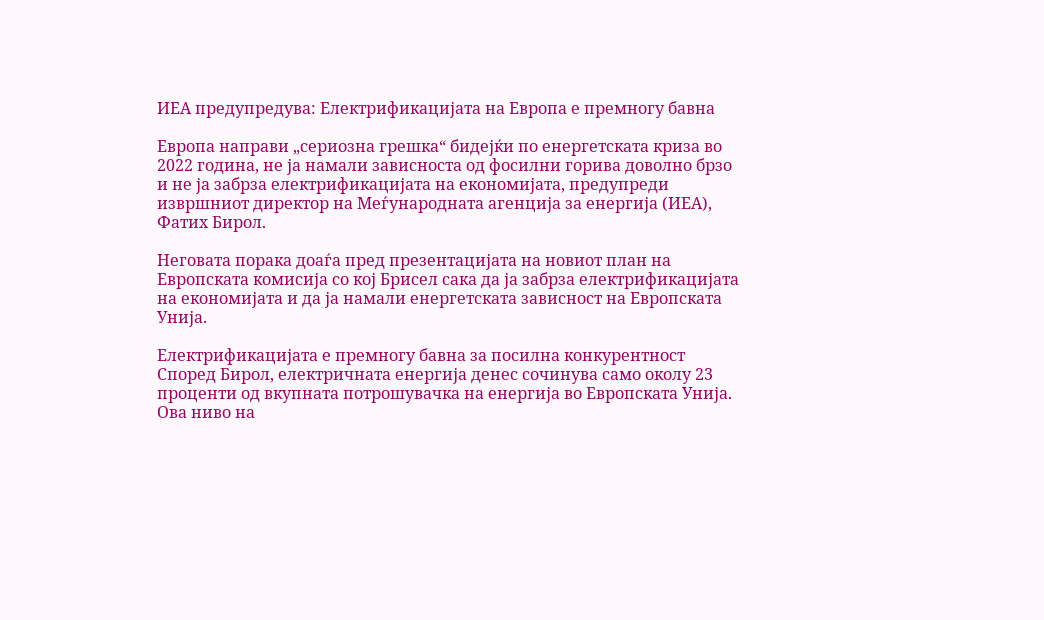ИЕА предупредува: Електрификацијата на Европа е премногу бавна

Европа направи „сериозна грешка“ бидејќи по енергетската криза во 2022 година, не ја намали зависноста од фосилни горива доволно брзо и не ја забрза електрификацијата на економијата, предупреди извршниот директор на Меѓународната агенција за енергија (ИЕА), Фатих Бирол.

Неговата порака доаѓа пред презентацијата на новиот план на Европската комисија со кој Брисел сака да ја забрза електрификацијата на економијата и да ја намали енергетската зависност на Европската Унија.

Електрификацијата е премногу бавна за посилна конкурентност
Според Бирол, електричната енергија денес сочинува само околу 23 проценти од вкупната потрошувачка на енергија во Европската Унија. Ова ниво на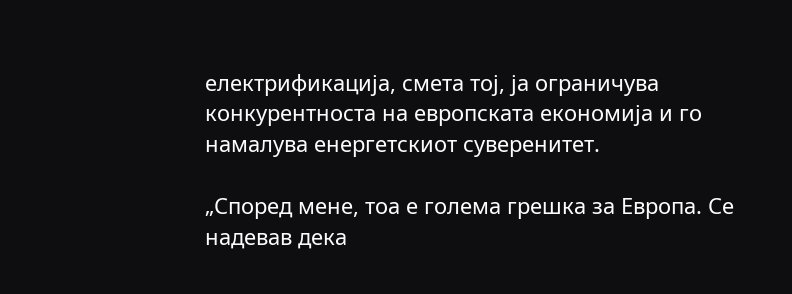електрификација, смета тој, ја ограничува конкурентноста на европската економија и го намалува енергетскиот суверенитет.

„Според мене, тоа е голема грешка за Европа. Се надевав дека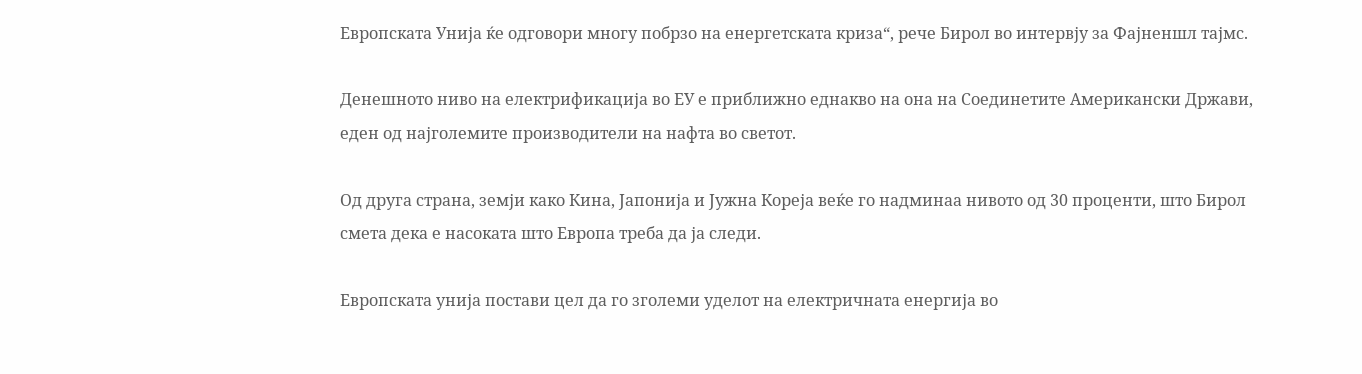Европската Унија ќе одговори многу побрзо на енергетската криза“, рече Бирол во интервју за Фајненшл тајмс.

Денешното ниво на електрификација во ЕУ е приближно еднакво на она на Соединетите Американски Држави, еден од најголемите производители на нафта во светот.

Од друга страна, земји како Кина, Јапонија и Јужна Кореја веќе го надминаа нивото од 30 проценти, што Бирол смета дека е насоката што Европа треба да ја следи.

Европската унија постави цел да го зголеми уделот на електричната енергија во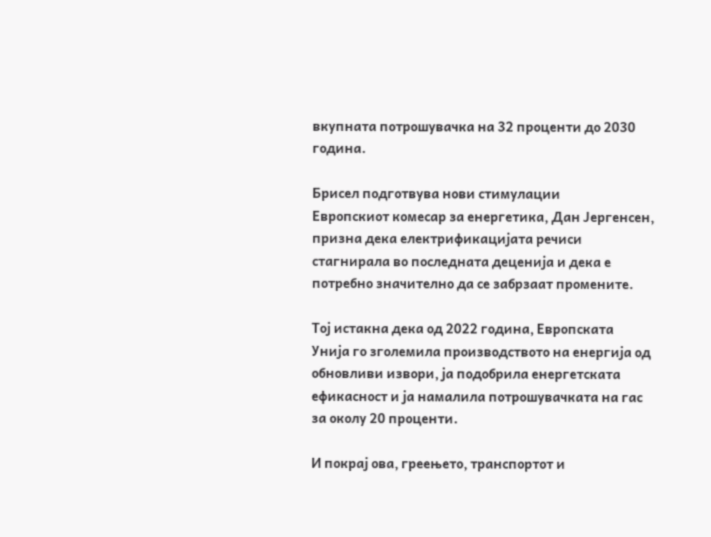вкупната потрошувачка на 32 проценти до 2030 година.

Брисел подготвува нови стимулации
Европскиот комесар за енергетика, Дан Јергенсен, призна дека електрификацијата речиси стагнирала во последната деценија и дека е потребно значително да се забрзаат промените.

Тој истакна дека од 2022 година, Европската Унија го зголемила производството на енергија од обновливи извори, ја подобрила енергетската ефикасност и ја намалила потрошувачката на гас за околу 20 проценти.

И покрај ова, греењето, транспортот и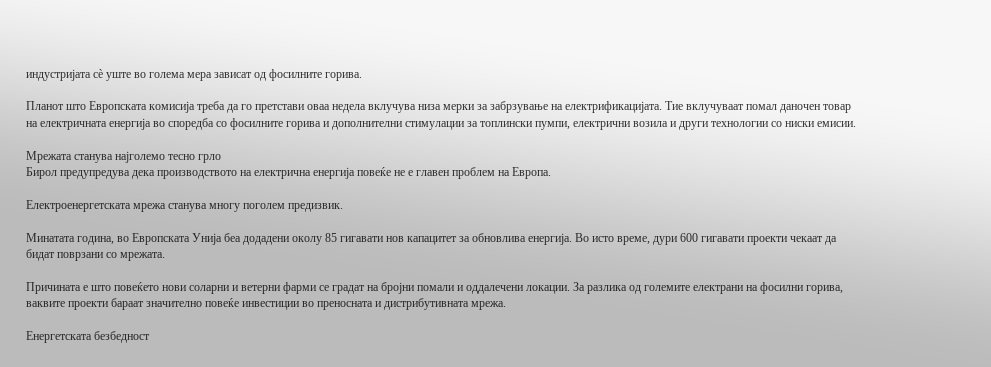индустријата сè уште во голема мера зависат од фосилните горива.

Планот што Европската комисија треба да го претстави оваа недела вклучува низа мерки за забрзување на електрификацијата. Тие вклучуваат помал даночен товар на електричната енергија во споредба со фосилните горива и дополнителни стимулации за топлински пумпи, електрични возила и други технологии со ниски емисии.

Мрежата станува најголемо тесно грло
Бирол предупредува дека производството на електрична енергија повеќе не е главен проблем на Европа.

Електроенергетската мрежа станува многу поголем предизвик.

Минатата година, во Европската Унија беа додадени околу 85 гигавати нов капацитет за обновлива енергија. Во исто време, дури 600 гигавати проекти чекаат да бидат поврзани со мрежата.

Причината е што повеќето нови соларни и ветерни фарми се градат на бројни помали и оддалечени локации. За разлика од големите електрани на фосилни горива, ваквите проекти бараат значително повеќе инвестиции во преносната и дистрибутивната мрежа.

Енергетската безбедност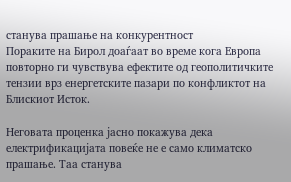станува прашање на конкурентност
Пораките на Бирол доаѓаат во време кога Европа повторно ги чувствува ефектите од геополитичките тензии врз енергетските пазари по конфликтот на Блискиот Исток.

Неговата проценка јасно покажува дека електрификацијата повеќе не е само климатско прашање. Таа станува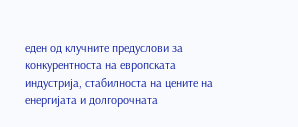еден од клучните предуслови за конкурентноста на европската индустрија, стабилноста на цените на енергијата и долгорочната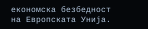економска безбедност на Европската Унија.